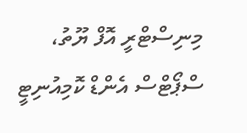މިނިސްޓްރީ އޮފް ޔޫތު، ސްޕޯޓްސް އެންޑް ކޮމިއުނިޓީ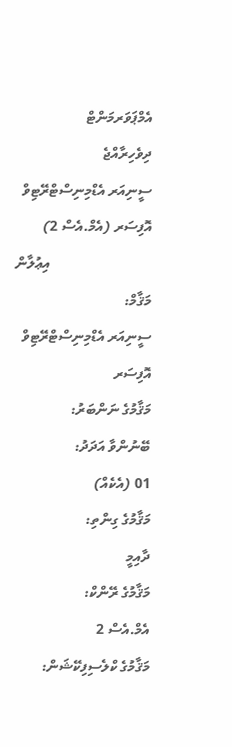އެމްޕަވަރމަންޓް
ދިވެހިރާއްޖެ
ސީނިއަރ އެޑްމިނިސްޓްރޭޓިވް އޮފިސަރ (އެމް.އެސް 2)
                            އިޢުލާން
މަޤާމް:
ސީނިއަރ އެޑްމިނިސްޓްރޭޓިވް އޮފިސަރ
މަޤާމުގެ ނަންބަރު:
ބޭނުންވާ އަދަދު:
01 (އެކެއް)
މަޤާމުގެ ގިންތި:
ދާއިމީ
މަޤާމުގެ ރޭންކް:
އެމް.އެސް 2
މަޤާމުގެ ކްލެސިފިކޭޝަން: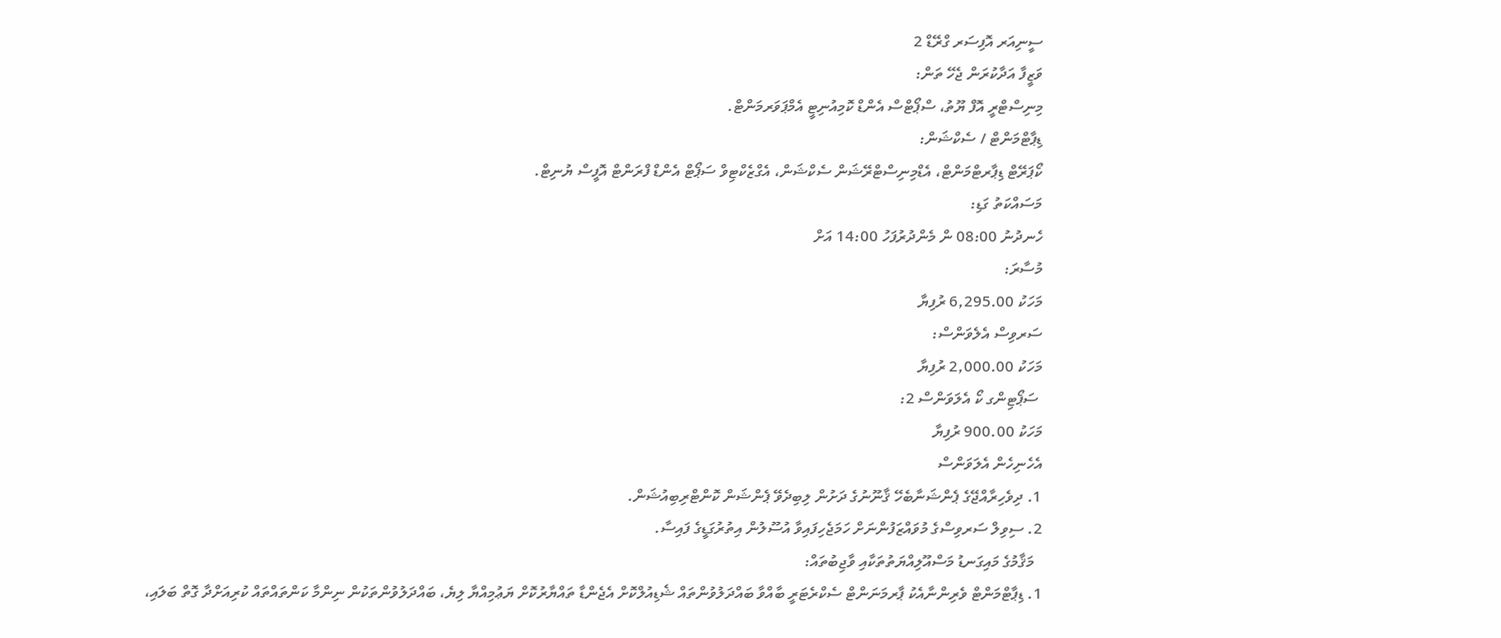ސީނިއަރ އޮފިސަރ ގްރޭޑް 2
ވަޒީފާ އަދާކުރަން ޖެހޭ ތަން:
މިނިސްޓްރީ އޮފް ޔޫތު، ސްޕޯޓްސް އެންޑް ކޮމިއުނިޓީ އެމްޕަވަރމަންޓް.
ޑިޕާޓްމަންޓް / ސެކްޝަން:
ކޯޕަރޭޓް ޑިޕާރޓްމަންޓް، އެޑްމިނިސްޓްރޭޝަން ސެކްޝަން، އެގްޒެކްޓިވް ސަޕޯޓް އެންޑް ފްރަންޓް އޮފީސް ޔުނިޓް.
މަސައްކަތު ގަޑި:
ހެނދުނު 08:00 ން މެންދުރުފަހު 14:00 އަށް
މުސާރަ:
މަހަކު 6,295.00 ރުފިޔާ
ސަރވިސް އެލެވަންސް:
މަހަކު 2,000.00 ރުފިޔާ
 ސަޕޯޓިންގ ކޯ އެލަވަންސް 2:
މަހަކު 900.00 ރުފިޔާ
އެހެނިހެން އެލަވަންސް
1. ދިވެހިރާއްޖޭގެ ޕެންޝަނާބެހޭ ޤާނޫނުގެ ދަށުން ލިބިދެވޭ ޕެންޝަން ކޮންޓްރިބިއުޝަން.
2. ސިވިލް ސަރވިސްގެ މުވައްޒަފުންނަށް ހަމަޖެހިފައިވާ އުސޫލުން އިތުރުގަޑީގެ ފައިސާ.
  މަޤާމުގެ މައިގަނޑު މަސްއޫލިއްޔަތުތަކާއި ވާޖިބުތައް:
1. ޑިޕާޓްމަންޓް ވެރިންނާއެކު ޕާރމަނަންޓް ސެކްރެޓަރީ ބާއްވާ ބައްދަލުވުންތައް ޝެޑިއުލްކޮށް އެޖެންޑާ ތައްޔާރުކޮށް ޔަޢުމިއްޔާ ލިޔެ، ބައްދަލުވުންތަކުން ނިންމާ ކަންތައްތައް ކުރިއަށްދާ ގޮތް ބަލައި،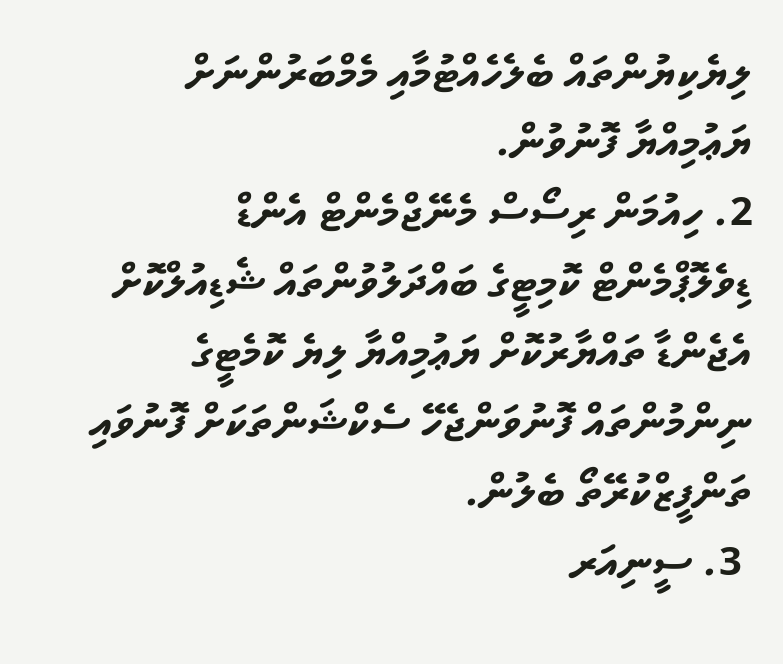ލިޔެކިޔުންތައް ބެލެހެއްޓުމާއި މެމްބަރުންނަށް ޔަޢުމިއްޔާ ފޮނުވުން.
2. ހިއުމަން ރިސޯސް މެނޭޖްމެންޓް އެންޑް ޑިވެލޮޕްމެންޓް ކޮމިޓީގެ ބައްދަލުވުންތައް ޝެޑިއުލްކޮށް އެޖެންޑާ ތައްޔާރުކޮށް ޔަޢުމިއްޔާ ލިޔެ ކޮމެޓީގެ ނިންމުންތައް ފޮނުވަންޖެހޭ ސެކްޝަންތަކަށް ފޮނުވައި ތަންފީޒްކުރޭތޯ ބެލުން.
 3. ސީނިއަރ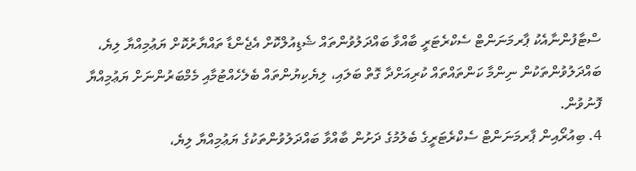ސްޓާފުންނާއެކު ޕާރމަނަންޓް ސެކްރެޓަރީ ބާއްވާ ބައްދަލުވުންތައް ޝެޑިއުލްކޮށް އެޖެންޑާ ތައްޔާރުކޮށް ޔަޢުމިއްޔާ ލިޔެ، ބައްދަލުވުންތަކުން ނިންމާ ކަންތައްތައް ކުރިއަށްދާ ގޮތް ބަލައި، ލިޔެކިޔުންތައް ބެލެހެއްޓުމާއި މެމްބަރުންނަށް ޔަޢުމިއްޔާ ފޮނުވުން.
4. ބިއުރޯއިން ޕާރމަނަންޓް ސެކްރެޓަރީގެ ބެލުމުގެ ދަށުން ބާއްވާ ބައްދަލުވުންތަކުގެ ޔަޢުމިއްޔާ ލިޔެ،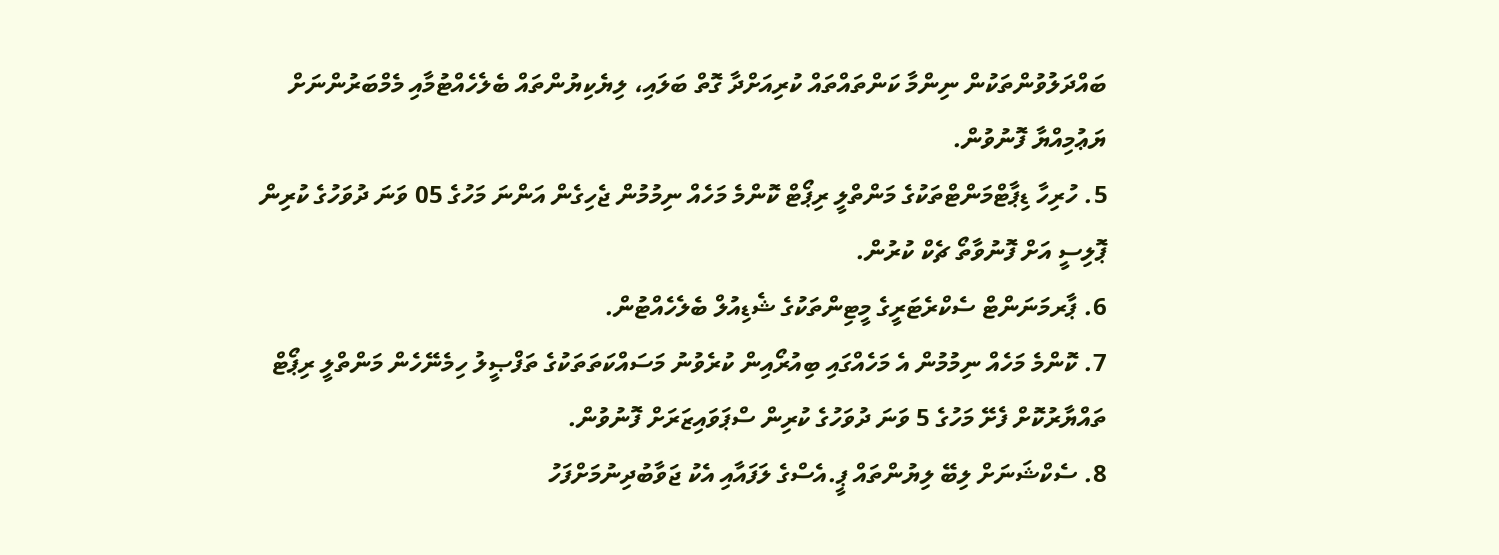ބައްދަލުވުންތަކުން ނިންމާ ކަންތައްތައް ކުރިއަށްދާ ގޮތް ބަލައި، ލިޔެކިޔުންތައް ބެލެހެއްޓުމާއި މެމްބަރުންނަށް ޔަޢުމިއްޔާ ފޮނުވުން.
5. ހުރިހާ ޑިޕާޓްމަންޓްތަކުގެ މަންތްލީ ރިޕޯޓް ކޮންމެ މަހެއް ނިމުމުން ޖެހިގެން އަންނަ މަހުގެ 05 ވަނަ ދުވަހުގެ ކުރިން ޕޮލިސީ އަށް ފޮނުވާތޯ ޗެކް ކުރުން.
6. ޕާރމަނަންޓް ސެކްރެޓަރީގެ މީޓިންތަކުގެ ޝެޑިއުލް ބެލެހެއްޓުން.
7. ކޮންމެ މަހެއް ނިމުމުން އެ މަހެއްގައި ބިއުރޯއިން ކުރެވުނު މަސައްކަތަތަކުގެ ތަފްޞީލު ހިމެނޭހެން މަންތްލީ ރިޕޯޓް ތައްޔާރުކޮށް ފެށޭ މަހުގެ 5 ވަނަ ދުވަހުގެ ކުރިން ސްޕަވައިޒަރަށް ފޮނުވުން.
8. ސެކްޝަނަށް ލިބޭ ލިޔުންތައް ޕީ.އެސްގެ ލަފައާއި އެކު ޖަވާބުދިނުމަށްފަހު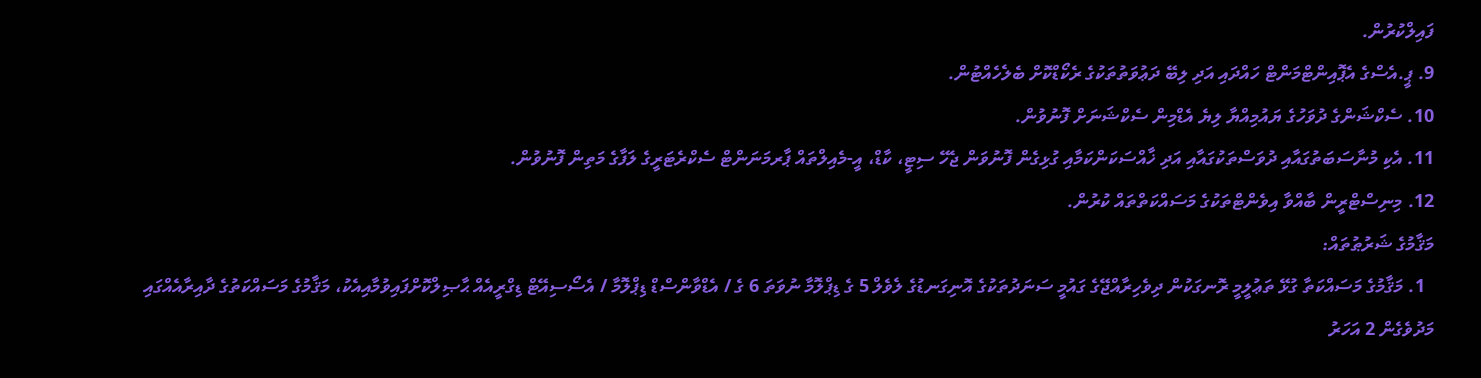ފައިލްކުރުން.
9. ޕީ.އެސްގެ އެޕޮއިންޓްމަންޓް ހައްދައި އަދި ލިބޭ ދަޢުވަތުތަކުގެ ރެކޯޑްކޮށް ބެލެހެއްޓުން.
10. ސެކްޝަންގެ ދުވަހުގެ ޔައުމިއްޔާ ލިޔެ އެޑްމިން ސެކްޝަނަށް ފޮނުވުން.
11. އެކި މުނާސަބަތުގައާއި ދުވަސްތަކުގައާއި އަދި ޚާއްސަކަންކަމާއި ގުޅިގެން ފޮނުވަން ޖެހޭ ސިޓީ، ކާޑް، އީ-މެއިލްތައް ޕާރމަނަންޓް ސެކްރެޓަރީގެ ލަފާގެ މަތިން ފޮނުވުން.
12. މިނިސްޓްރީން ބާއްވާ އިވެންޓްތަކުގެ މަސައްކަތްތައް ކުރުން.
މަޤާމުގެ ޝަރުޠުތައް:
  1. މަޤާމުގެ މަސައްކަތާ ގުޅޭ ތަޢުލީމީ ރޮނގަކުން ދިވެހިރާއްޖޭގެ ގައުމީ ސަނަދުތަކުގެ އޮނިގަނޑުގެ ލެވެލް 5 ގެ ޑިޕްލޮމާ ނުވަތަ 6 ގެ / އެޑްވާންސްޑް ޑިޕްލޮމާ / އެސޯސިއޭޓް ޑިގްރީއެއް ޙާޞިލްކޮށްފައިވުމާއިއެކު، މަޤާމުގެ މަސައްކަތުގެ ދާއިރާއެއްގައި މަދުވެގެން 2 އަހަރު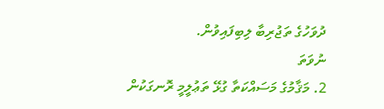ދުވަހުގެ ތަޖުރިބާ ލިބިފައިވުން.
ނުވަތަ
2. މަޤާމުގެ މަސައްކަތާ ގުޅޭ ތަޢުލީމީ ރޮނގަކުން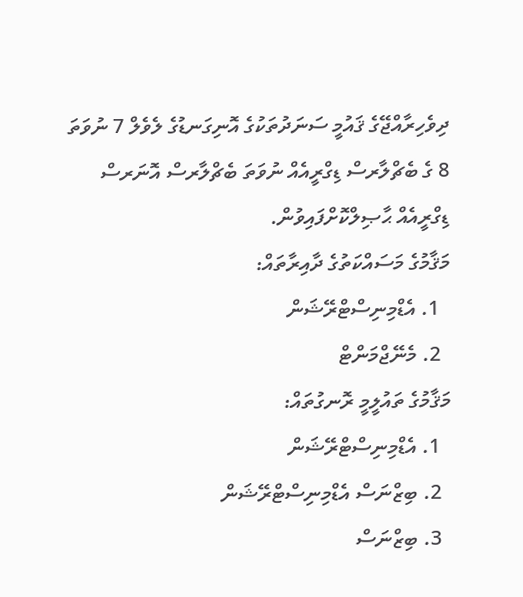ދިވެހިރާއްޖޭގެ ޤައުމީ ސަނަދުތަކުގެ އޮނިގަނޑުގެ ލެވެލް 7 ނުވަތަ 8 ގެ ބެޗްލާރސް ޑިގްރީއެއް ނުވަތަ ބެޗްލާރސް އޮނަރސް ޑިގްރީއެއް ޙާޞިލްކޮށްފައިވުން.
މަޤާމުގެ މަސައްކަތުގެ ދާއިރާތައް:
  1. އެޑްމިނިސްޓްރޭޝަން
  2. މެނޭޖްމަންޓް
މަޤާމުގެ ތައުލީމީ ރޮނގުތައް:
  1. އެޑްމިނިސްޓްރޭޝަން
  2. ބިޒްނަސް އެޑްމިނިސްޓްރޭޝަން
  3. ބިޒްނަސް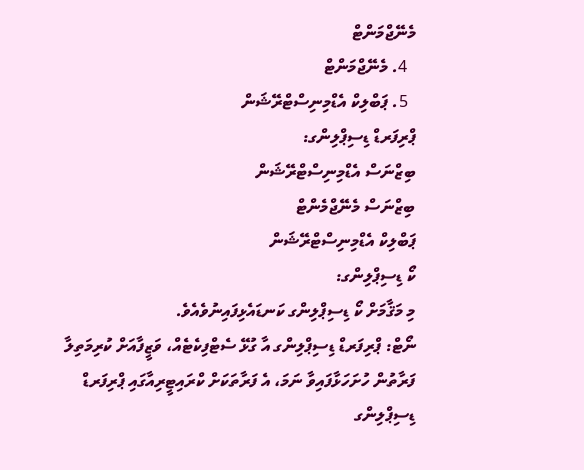މެނޭޖްމަންޓް
  4. މެނޭޖްމަންޓް
  5. ޕަބްލިކް އެޑްމިނިސްޓްރޭޝަން
ޕްރިފަރޑް ޑިސިޕްލިންގ:
ބިޒްނަސް އެޑްމިނިސްޓްރޭޝަން
ބިޒްނަސް މެނޭޖްމެންޓް
ޕަބްލިކް އެޑްމިނިސްޓްރޭޝަން
ކޯ ޑިސިޕްލިންގ:
މި މަޤާމަށް ކޯ ޑިސިޕްލިންގ ކަނޑައެޅިފައިނުވެއެވެ.
ނޯޓް: ޕްރިފަރޑް ޑިސިޕްލިންގ އާ ގުޅޭ ސެޓްފިކެޓެއް، ވަޒީފާއަށް ކުރިމަތިލާ ފަރާތުން ހުށަހަޅާފައިވާ ނަމަ، އެ ފަރާތަކަށް ކްރައިޓީރިއާގައި ޕްރިފަރޑް ޑިސިޕްލިންގ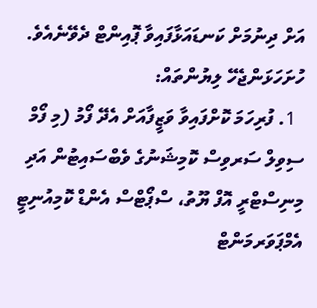އަށް ދިނުމަށް ކަނޑައަޅާފައިވާ ޕޮއިންޓް ދެވޭނެއެވެ.
ހުށަހަޅަންޖެހޭ ލިޔުންތައް:
  1. ފުރިހަމަ ކޮށްފައިވާ ވަޒީފާއަށް އެދޭ ފޯމު (މި ފޯމް ސިވިލް ސަރވިސް ކޮމިޝަނުގެ ވެބްސައިޓުން އަދި މިނިސްޓްރީ އޮފް ޔޫތު، ސްޕޯޓްސް އެންޑް ކޮމިއުނިޓީ އެމްޕަވަރމަންޓް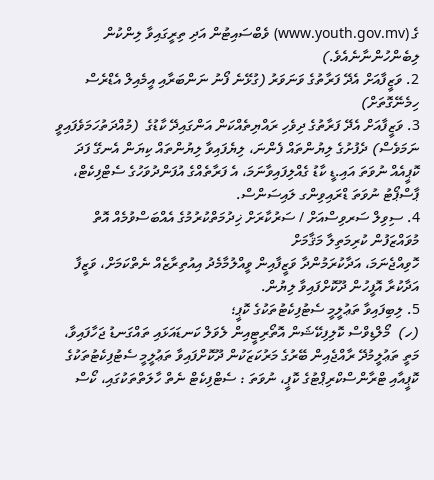ގެ (www.youth.gov.mv) ވެބްސައިޓުން އަދި ތިރީގައިވާ ލިންކުން ލިބެންހުންނާނެއެވެ.)
2. ވަޒީފާއަށް އެދޭ ފަރާތުގެ ވަނަވަރު (ގުޅޭނެ ފޯނު ނަންބަރާއި އީމެއިލް އެޑްރެސް ހިމެނޭގޮތަށް)
3. ވަޒީފާއަށް އެދޭ ފަރާތުގެ ދިވެހި ރައްޔިތެއްކަން އަންގައިދޭ ކާޑުގެ  (މުއްދަތުހަމަވެފައިވީ ނަމަވެސް) ދެފުށުގެ ލިޔުންތައް ފެންނަ، ލިޔެފައިވާ ލިޔުންތައް ކިޔަން އެނގޭ ފަދަ ކޮޕީއެއް ނުވަތަ އައި.ޑީ ކާޑު ގެއްލިފައިވާނަމަ، އެ ފަރާތެއްގެ އުފަންދުވަހުގެ ސެޓްފިކެޓް، ޕާސްޕޯޓު ނުވަތަ ޑްރައިވިންގ ލައިސަންސް.
4. ސިވިލް ސަރވިސްއަށް / ސަރުކާރަށް ޚިދުމަތްކުރުމުގެ އެއްބަސްވުމެއް އޮތް މުވައްޒަފުން ކުރިމަތިލާ މަޤާމަށް
ހޮވިއްޖެނަމަ، އަދާކުރަމުންދާ ވަޒީފާއިން ވީއްލުމާމެދު އިއުތިރާޒެއް ނެތްކަމަށް، ވަޒީފާ އަދާކުރާ އޮފީހުން ދޫކޮށްފައިވާ ލިޔުން.
5. ލިބިފައިވާ ތަޢުލީމީ ސެޓުފިކެޓުތަކުގެ ކޮޕީ؛
(ހ)  މޯލްޑިވްސް ކޮލިފިކޭޝަން އޮތޯރިޓީއިން ލެވަލް ކަނޑައަޅައި ތައްގަނޑު ޖަހާފައިވާ، މަތީ ތަޢުލީމުދޭ ރާއްޖެއިން ބޭރުގެ މަރުކަޒަކުން ދޫކޮށްފައިވާ ތަޢުލީމީ ސެޓުފިކެޓުތަކުގެ ކޮޕީއާއި ޓްރާންސްކްރިޕްޓުގެ ކޮޕީ، ނުވަތަ : ސެޓްފިކެޓް ނެތް ހާލަތްތަކުގައި، ކޯސް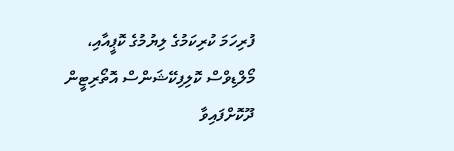ފުރިހަމަ ކުރިކަމުގެ ލިޔުމުގެ ކޮޕީއާއި، މޯލްޑިވްސް ކޮލިފިކޭޝަންސް އޮތޯރިޓީން ދޫކޮށްފައިވާ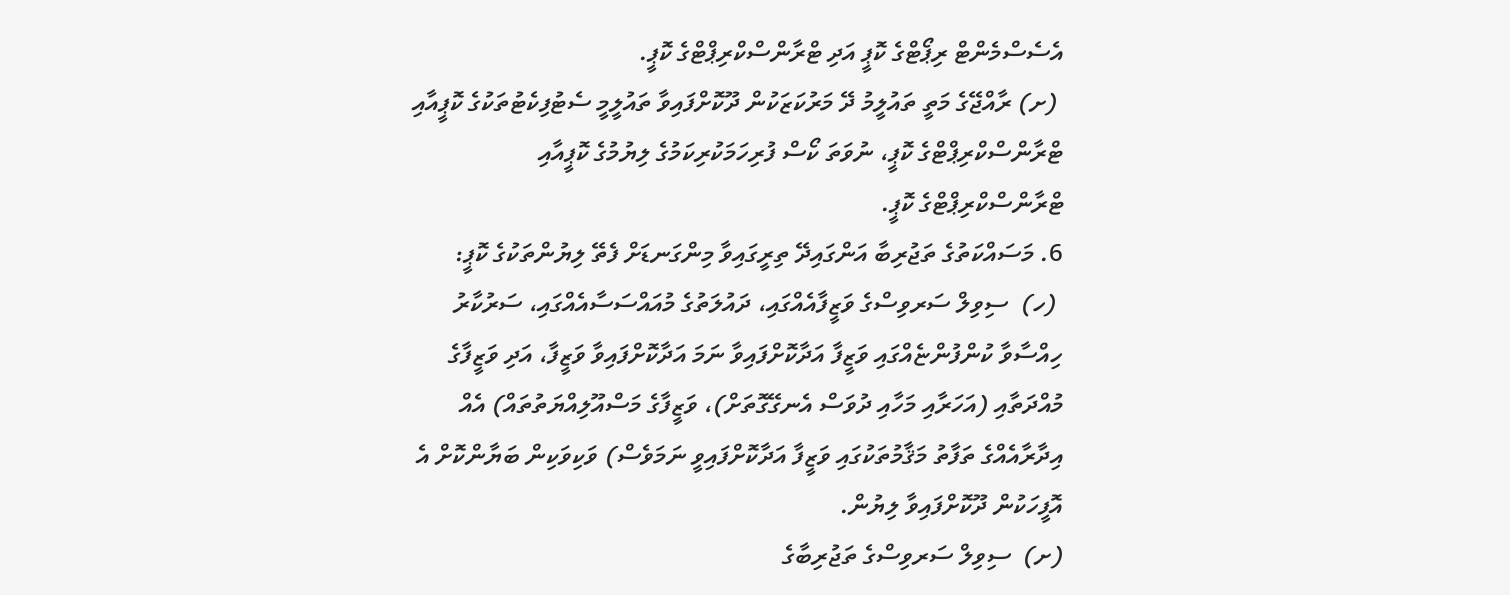އެސެސްމެންޓް ރިޕޯޓްގެ ކޮޕީ އަދި ޓްރާންސްކްރިޕްޓްގެ ކޮޕީ.
 (ށ) ރާއްޖޭގެ މަތީ ތައުލީމު ދޭ މަރުކަޒަކުން ދޫކޮށްފައިވާ ތައުލީމީ ސެޓުފިކެޓުތަކުގެ ކޮޕީއާއި ޓްރާންސްކްރިޕްޓްގެ ކޮޕީ، ނުވަތަ ކޯސް ފުރިހަމަކުރިކަމުގެ ލިޔުމުގެ ކޮޕީއާއި ޓްރާންސްކްރިޕްޓްގެ ކޮޕީ.
6. މަސައްކަތުގެ ތަޖުރިބާ އަންގައިދޭ ތިރީގައިވާ މިންގަނޑަށް ފެތޭ ލިޔުންތަކުގެ ކޮޕީ:
 (ހ)  ސިވިލް ސަރވިސްގެ ވަޒީފާއެއްގައި، ދައުލަތުގެ މުއައްސަސާއެއްގައި، ސަރުކާރު ހިއްސާވާ ކުންފުންޏެއްގައި ވަޒީފާ އަދާކޮށްފައިވާ ނަމަ އަދާކޮށްފައިވާ ވަޒީފާ، އަދި ވަޒީފާގެ މުއްދަތާއި (އަހަރާއި މަހާއި ދުވަސް އެނގޭގޮތަށް)، ވަޒީފާގެ މަސްއޫލިއްޔަތުތައް) އެއް އިދާރާއެއްގެ ތަފާތު މަޤާމުތަކުގައި ވަޒީފާ އަދާކޮށްފައިވީ ނަމަވެސް) ވަކިވަކިން ބަޔާންކޮށް އެ އޮފީހަކުން ދޫކޮށްފައިވާ ލިޔުން.
(ށ)  ސިވިލް ސަރވިސްގެ ތަޖުރިބާގެ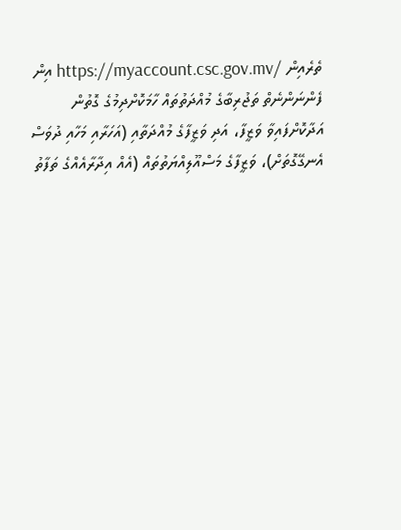ތެރެއިން /https://myaccount.csc.gov.mv އިން ފެންނަންނެތް ތަޖުރިބާގެ މުއްދަތުތައް ހާމަކޮށްދިމުގެ ގޮތުން އަދާކޮށްފައިވާ ވަޒީފާ، އަދި ވަޒީފާގެ މުއްދަތާއި (އަހަރާއި މަހާއި ދުވަސް އެނގޭގޮތަށް)، ވަޒީފާގެ މަސްއޫލިއްޔަތުތައް (އެއް އިދާރާއެއްގެ ތަފާތު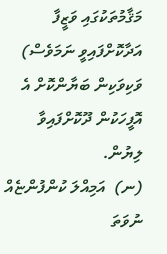މަޤާމުތަކުގައި ވަޒީފާ އަދާކޮށްފައިވީ ނަމަވެސް) ވަކިވަކިން ބަޔާންކޮށް އެ އޮފީހަކުން ދޫކޮށްފައިވާ ލިޔުން.
(ނ)  އަމިއްލަ ކުންފުންޏެއް ނުވަތަ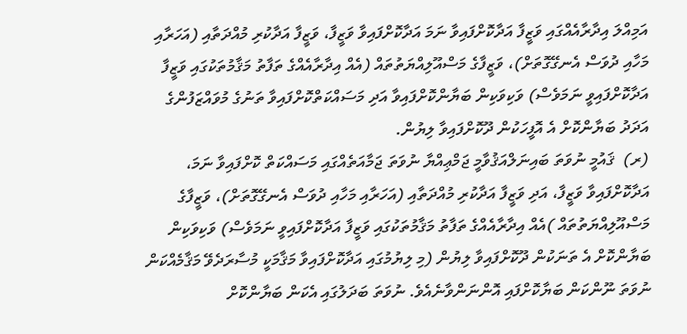އަމިއްލަ އިދާރާއެއްގައި ވަޒީފާ އަދާކޮށްފައިވާ ނަމަ އަދާކޮށްފައިވާ ވަޒީފާ، ވަޒީފާ އަދާކުރި މުއްދަތާއި (އަހަރާއި މަހާއި ދުވަސް އެނގޭގޮތަށް)، ވަޒީފާގެ މަސްއޫލިއްޔަތުތައް (އެއް އިދާރާއެއްގެ ތަފާތު މަޤާމުތަކުގައި ވަޒީފާ އަދާކޮށްފައިވީ ނަމަވެސް) ވަކިވަކިން ބަޔާންކޮށްފައިވާ އަދި މަސައްކަތްކޮށްފައިވާ ތަނުގެ މުވައްޒަފުންގެ އަދަދު ބަޔާންކޮށް އެ އޮފީހަކުން ދޫކޮށްފައިވާ ލިޔުން.
(ރ)  ޤައުމީ ނުވަތަ ބައިނަލްއަޤުވާމީ ޖަމްޢިއްޔާ ނުވަތަ ޖަމާއަތެއްގައި މަސައްކަތް ކޮށްފައިވާ ނަމަ، އަދާކޮށްފައިވާ ވަޒީފާ، އަދި ވަޒީފާ އަދާކުރި މުއްދަތާއި (އަހަރާއި މަހާއި ދުވަސް އެނގޭގޮތަށް)، ވަޒީފާގެ މަސްއޫލިއްޔަތުތައް )އެއް އިދާރާއެއްގެ ތަފާތު މަޤާމުތަކުގައި ވަޒީފާ އަދާކޮށްފައިވީ ނަމަވެސް) ވަކިވަކިން ބަޔާންކޮށް އެ ތަނަކުން ދޫކޮށްފައިވާ ލިޔުން (މި ލިޔުމުގައި އަދާކޮށްފައިވާ މަޤާމަކީ މުސާރަދެވޭ މަޤާމެއްކަން ނުވަތަ ނޫންކަން ބަޔާކޮށްފައި އޮންނަންވާނެއެވެ. ނުވަތަ ބަދަލުގައި އެކަން ބަޔާންކޮށް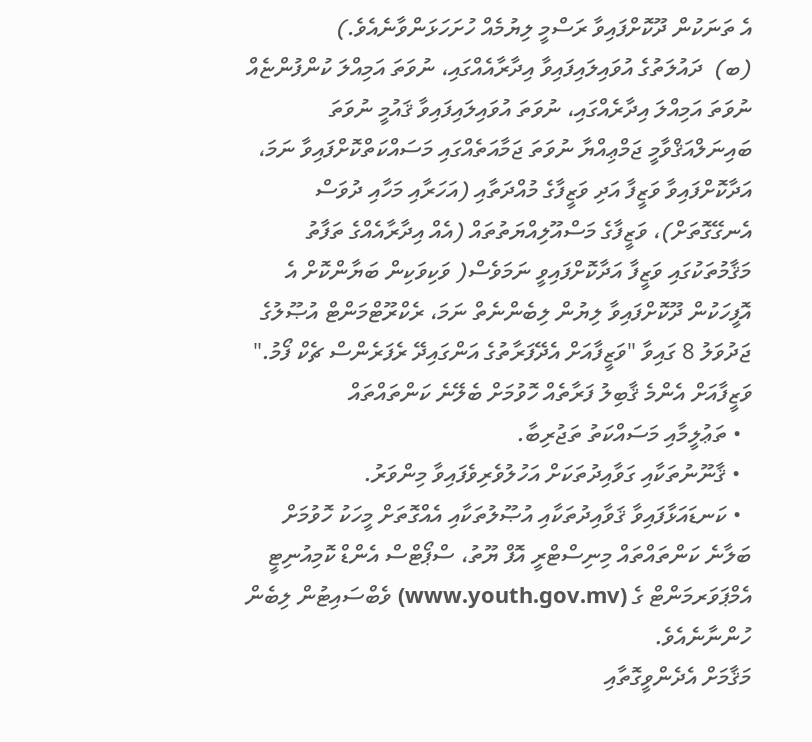އެ ތަނަކުން ދޫކޮށްފައިވާ ރަސްމީ ލިޔުމެއް ހުށަހަޅަންވާނެއެވެ.)
(ބ)  ދައުލަތުގެ އުވައިލައިފައިވާ އިދާރާއެއްގައި، ނުވަތަ އަމިއްލަ ކުންފުންޏެއް ނުވަތަ އަމިއްލަ އިދާރެއްގައި، ނުވަތަ އުވައިލައިފައިވާ ޤައުމީ ނުވަތަ ބައިނަލްއަޤްވާމީ ޖަމްޢިއްޔާ ނުވަތަ ޖަމާއަތެއްގައި މަސައްކަތްކޮށްފައިވާ ނަމަ، އަދާކޮށްފައިވާ ވަޒީފާ އަދި ވަޒީފާގެ މުއްދަތާއި (އަހަރާއި މަހާއި ދުވަސް އެނގޭގޮތަށް)، ވަޒީފާގެ މަސްއޫލިއްޔަތުތައް (އެއް އިދާރާއެއްގެ ތަފާތު މަޤާމުތަކުގައި ވަޒީފާ އަދާކޮށްފައިވީ ނަމަވެސް( ވަކިވަކިން ބަޔާންކޮށް އެ އޮފީހަކުން ދޫކޮށްފައިވާ ލިޔުން ލިބެންނެތް ނަމަ، ރެކްރޫޓްމަންޓް އުޞޫލުގެ ޖަދުވަލު 8 ގައިވާ "ވަޒީފާއަށް އެދޭފަރާތުގެ އަންގައިދޭ ރެފަރެންސް ޗެކް ފޯމު."
ވަޒީފާއަށް އެންމެ ޤާބިލު ފަރާތެއް ހޮވުމަށް ބެލޭނެ ކަންތައްތައް
  • ތަޢުލީމާއި މަސައްކަތު ތަޖުރިބާ.
  • ޤާނޫނުތަކާއި ގަވާއިދުތަކަށް އަހުލުވެރިވެފައިވާ މިންވަރު.
  • ކަނޑައަޅާފައިވާ ޤަވާއިދުތަކާއި އުޞޫލުތަކާއި އެއްގޮތަށް މީހަކު ހޮވުމަށް ބަލާނެ ކަންތައްތައް މިނިސްޓްރީ އޮފް ޔޫތު، ސްޕޯޓްސް އެންޑް ކޮމިއުނިޓީ އެމްޕަވަރމަންޓް ގެ (www.youth.gov.mv) ވެބްސައިޓުން ލިބެން ހުންނާނެއެވެ.
މަޤާމަށް އެދެންވީގޮތާއި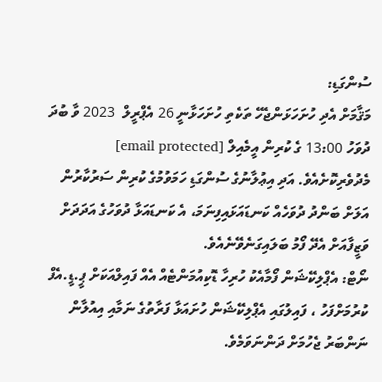ސުންގަޑި:
މަޤާމަށް އެދި ހުށަހަޅަންޖެހޭ ތަކެތި ހުށަހަޅާނީ 26 އެޕްރީލް  2023 ވާ ބުދަ ދުވަހު 13:00 ގެ ކުރިން އީމެއިލް [email protected] މެދުވެރިކޮށެއެވެ. އަދި އިޢުލާނުގެ ސުންގަޑި ހަމަވުމުގެ ކުރިން ސަރުކާރުން އަލަށް ބަންދު ދުވަހެއް ކަނޑައަޅައިފިނަމަ، އެ ކަނޑައަޅާ ދުވަހުގެ އަދަދަށް ވަޒީފާއަށް އެދޭ ފޯމު ބަލައިގަނެވޭނެއެވެ.
ނޯޓް: އެޕްލިކޭޝަން ފޯމާއެކު ހުރިހާ ޑޮކިއުމަންޓެއް އެއް ފައިލްއަކަށް ޕީ.ޑީ.އެފް ކުރުމަށްފަހު ، ފައިލުގައި އެޕްލިކޭޝަން ހުށައަޅާ ފަރާތުގެ ނަމާއި އިއުލާން ނަންބަރު ޖެހުމަށް ދަންނަވަމެވެ.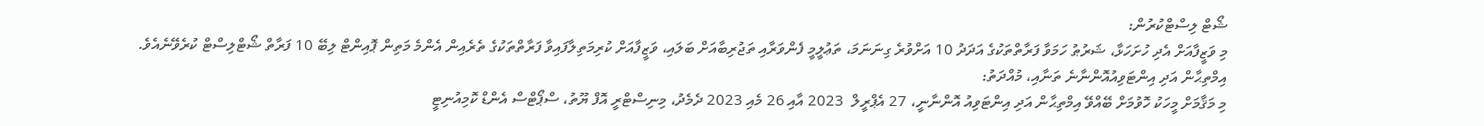ޝޯޓް ލިސްޓްކުރުން:
މި ވަޒީފާއަށް އެދި ހުށަހަޅާ، ޝަރުޠު ހަމަވާ ފަރާތްތަކުގެ އަދަދު 10 އަށްވުރެ ގިނަނަމަ، ތަޢުލީމީ ފެންވަރާއި ތަޖުރިބާއަށް ބަލައި، ވަޒީފާއަށް ކުރިމަތިލާފައިވާ ފަރާތްތަކުގެ ތެރެއިން އެންމެ މަތިން ޕޮއިންޓް ލިބޭ 10 ފަރާތް ޝޯޓްލިސްޓް ކުރެވޭނެއެވެ.
އިމްތިޙާން އަދި އިންޓަވިއުއޮންނާނެ ތަނާއި، މުއްދަތު:
މި މަޤާމަށް މީހަކު ހޮވުމަށް ބޭއްވޭ އިމްތިޙާން އަދި އިންޓަވިއު އޮންނާނީ، 27 އެޕްރީލް  2023 އާއި 26 މެއި 2023 ދެމެދު، މިނިސްޓްރީ އޮފް ޔޫތު، ސްޕޯޓްސް އެންޑް ކޮމިއުނިޓީ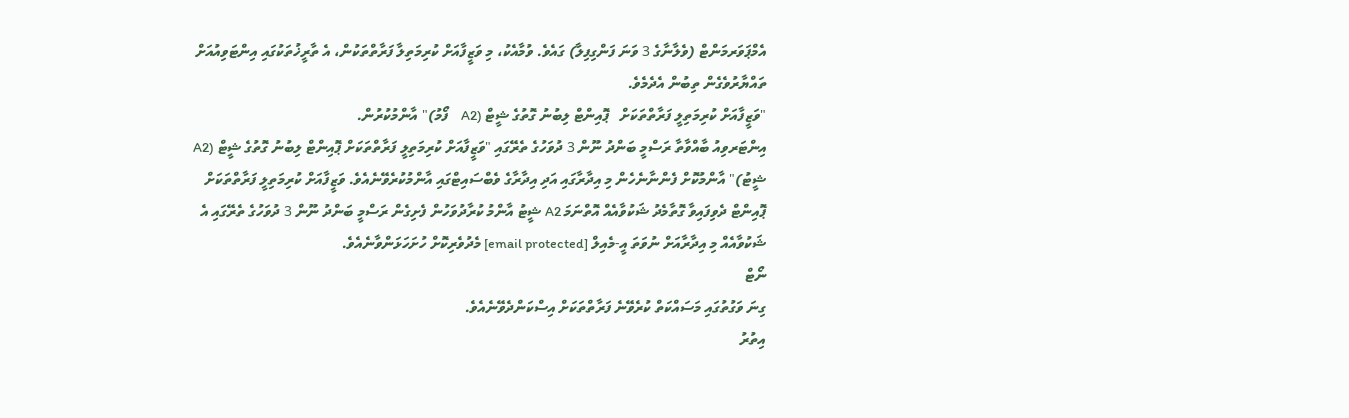އެމްޕަވަރމަންޓް (ވެލާނާގެ 3 ވަނަ ފަންގިފިލާ) ގައެވެ. ވުމާއެކު، މި ވަޒީފާއަށް ކުރިމަތިލާ ފަރާތްތަކުން، އެ ތާރީޚުތަކުގައި އިންޓަވިއުއަށް ތައްޔާރުވެގެން ތިބުން އެދެމެވެ.
"ވަޒީފާއަށް ކުރިމަތިލީ ފަރާތްތަކަށް   ޕޮއިންޓް ލިބުނު ގޮތުގެ ޝީޓް (A2    ފޯމު)" އާންމުކުރުން.
އިންޓަރވިއު ބާއްވާތާ ރަސްމީ ބަންދު ނޫން 3 ދުވަހުގެ ތެރޭގައި "ވަޒީފާއަށް ކުރިމަތިލީ ފަރާތްތަކަށް ޕޮއިންޓް ލިބުނު ގޮތުގެ ޝީޓް (A2 ޝީޓު)" އާންމުކޮށް ފެންނާނެހެން މި އިދާރާގައި އަދި އިދާރާގެ ވެބްސައިޓްގައި އާންމުކުރެވޭނެއެވެ. ވަޒީފާއަށް ކުރިމަތިލީ ފަރާތްތަކަށް ޕޮއިންޓް ދެވިފައިވާ ގޮތާމެދު ޝަކުވާއެއް އޮތްނަމަ A2 ޝީޓު އާންމު ކުރާދުވަހުން ފެށިގެން ރަސްމީ ބަންދު ނޫން 3 ދުވަހުގެ ތެރޭގައި އެ ޝަކުވާއެއް މި އިދާރާއަށް ނުވަތަ އީ-މެއިލް [email protected] މެދުވެރިކޮށް ހުށަހަޅަންވާނެއެވެ.
ނޯޓް
ގިނަ ވަގުތުގައި މަސައްކަތް ކުރެވޭނެ ފަރާތްތަކަށް އިސްކަންދެވޭނެއެވެ.
އިތުރު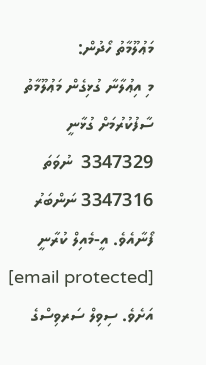މަޢުލޫމާތު ހޯދުން:
މި އިޢުލާނާ ގުޅިގެން މަޢުލޫމާތު ސާފުކުރުމަށް ގުޅާނީ 3347329  ނުވަތަ  3347316 ނަންބަރު ފޯނާއެވެ. އީ-މެއިލް ކުރާނީ [email protected] އަށެވެ. ސިވިލް ސަރވިސްގެ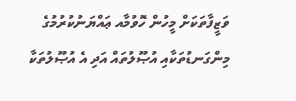ވަޒީފާތަކަށް މީހުން ހޮވުމާއ ޢައްޔަނުކުރުމުގެ މިންގަނޑުތަކާއި އުޞޫލުތައް އަދި އެ އުޞޫލުތަކާ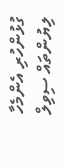ގުޅުންހުރި އެންމެހާ ލިޔުންތައް ސިވިލް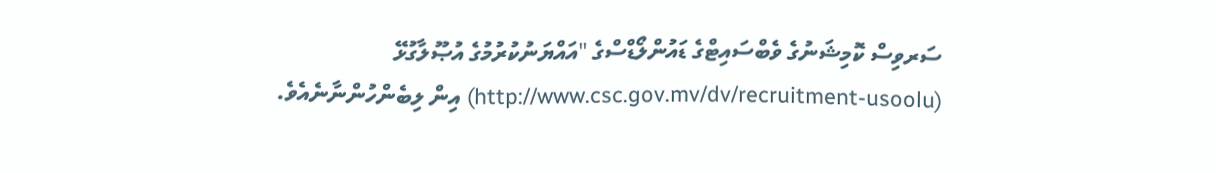ސަރވިސް ކޮމިޝަނުގެ ވެބްސައިޓްގެ ޑައުންލޯޑްސްގެ "އައްޔަނުކުރުމުގެ އުޞޫލާގުޅޭ (http://www.csc.gov.mv/dv/recruitment-usoolu) އިން ލިބެންހުންނާނެއެވެ.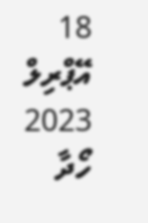18 އޭޕްރިލް 2023
ހޯދާ